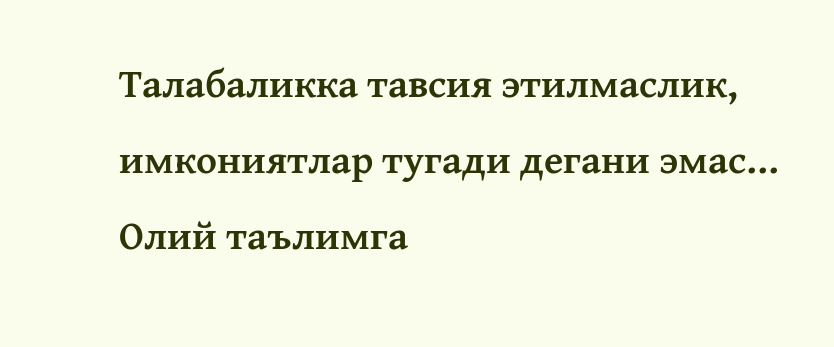Талабаликка тавсия этилмаслик, имкониятлар тугади дегани эмас...
Олий таълимга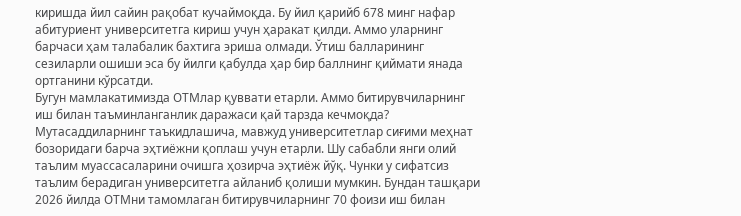киришда йил сайин рақобат кучаймоқда. Бу йил қарийб 678 минг нафар абитуриент университетга кириш учун ҳаракат қилди. Аммо уларнинг барчаси ҳам талабалик бахтига эриша олмади. Ўтиш балларининг сезиларли ошиши эса бу йилги қабулда ҳар бир баллнинг қиймати янада ортганини кўрсатди.
Бугун мамлакатимизда ОТМлар қуввати етарли. Аммо битирувчиларнинг иш билан таъминланганлик даражаси қай тарзда кечмоқда?
Мутасаддиларнинг таъкидлашича, мавжуд университетлар сиғими меҳнат бозоридаги барча эҳтиёжни қоплаш учун етарли. Шу сабабли янги олий таълим муассасаларини очишга ҳозирча эҳтиёж йўқ. Чунки у сифатсиз таълим берадиган университетга айланиб қолиши мумкин. Бундан ташқари 2026 йилда ОТМни тамомлаган битирувчиларнинг 70 фоизи иш билан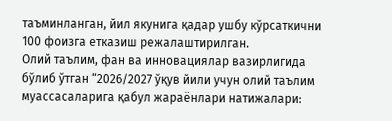таъминланган, йил якунига қадар ушбу кўрсаткични 100 фоизга етказиш режалаштирилган.
Олий таълим, фан ва инновациялар вазирлигида бўлиб ўтган “2026/2027 ўқув йили учун олий таълим муассасаларига қабул жараёнлари натижалари: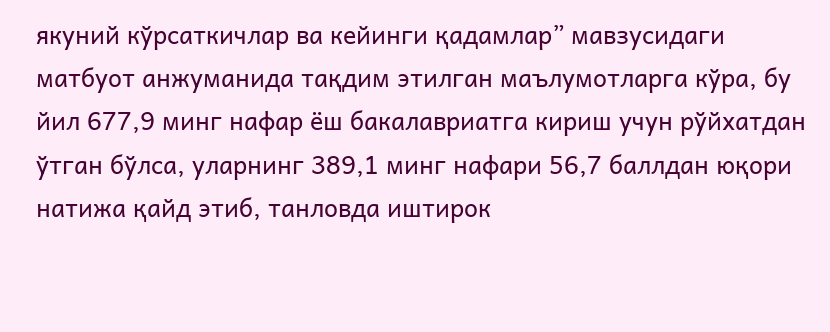якуний кўрсаткичлар ва кейинги қадамлар” мавзусидаги матбуот анжуманида тақдим этилган маълумотларга кўра, бу йил 677,9 минг нафар ёш бакалавриатга кириш учун рўйхатдан ўтган бўлса, уларнинг 389,1 минг нафари 56,7 баллдан юқори натижа қайд этиб, танловда иштирок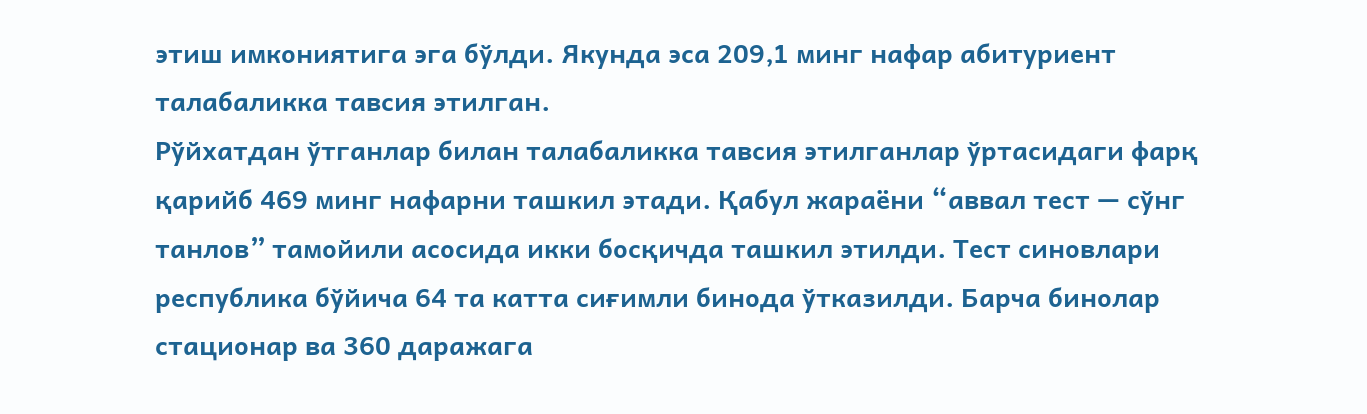этиш имкониятига эга бўлди. Якунда эса 209,1 минг нафар абитуриент талабаликка тавсия этилган.
Рўйхатдан ўтганлар билан талабаликка тавсия этилганлар ўртасидаги фарқ қарийб 469 минг нафарни ташкил этади. Қабул жараёни “аввал тест — сўнг танлов” тамойили асосида икки босқичда ташкил этилди. Тест синовлари республика бўйича 64 та катта сиғимли бинода ўтказилди. Барча бинолар стационар ва 360 даражага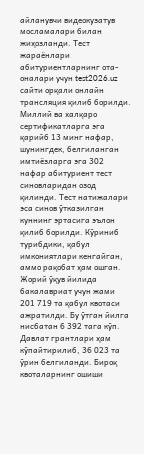айланувчи видеокузатув мосламалари билан жиҳозланди. Тест жараёнлари абитуриентларнинг ота-оналари учун test2026.uz сайти орқали онлайн трансляция қилиб борилди. Миллий ва халқаро сертификатларга эга қарийб 13 минг нафар, шунингдек, белгиланган имтиёзларга эга 302 нафар абитуриент тест синовларидан озод қилинди. Тест натижалари эса синов ўтказилган куннинг эртасига эълон қилиб борилди. Кўриниб турибдики, қабул имкониятлари кенгайган, аммо рақобат ҳам ошган.
Жорий ўқув йилида бакалавриат учун жами 201 719 та қабул квотаси ажратилди. Бу ўтган йилга нисбатан 6 392 тага кўп. Давлат грантлари ҳам кўпайтирилиб, 36 023 та ўрин белгиланди. Бироқ квоталарнинг ошиши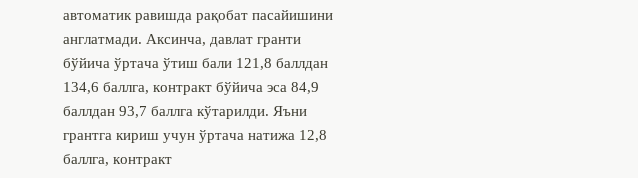автоматик равишда рақобат пасайишини англатмади. Аксинча, давлат гранти бўйича ўртача ўтиш бали 121,8 баллдан 134,6 баллга, контракт бўйича эса 84,9 баллдан 93,7 баллга кўтарилди. Яъни грантга кириш учун ўртача натижа 12,8 баллга, контракт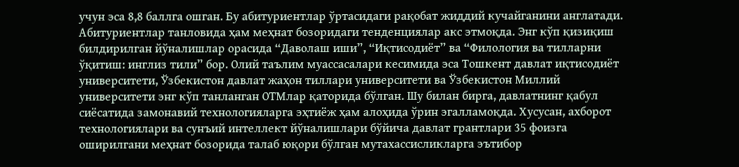учун эса 8,8 баллга ошган. Бу абитуриентлар ўртасидаги рақобат жиддий кучайганини англатади.
Абитуриентлар танловида ҳам меҳнат бозоридаги тенденциялар акс этмоқда. Энг кўп қизиқиш билдирилган йўналишлар орасида “Даволаш иши”, “Иқтисодиёт” ва “Филология ва тилларни ўқитиш: инглиз тили” бор. Олий таълим муассасалари кесимида эса Тошкент давлат иқтисодиёт университети, Ўзбекистон давлат жаҳон тиллари университети ва Ўзбекистон Миллий университети энг кўп танланган ОТМлар қаторида бўлган. Шу билан бирга, давлатнинг қабул сиёсатида замонавий технологияларга эҳтиёж ҳам алоҳида ўрин эгалламоқда. Хусусан, ахборот технологиялари ва сунъий интеллект йўналишлари бўйича давлат грантлари 35 фоизга оширилгани меҳнат бозорида талаб юқори бўлган мутахассисликларга эътибор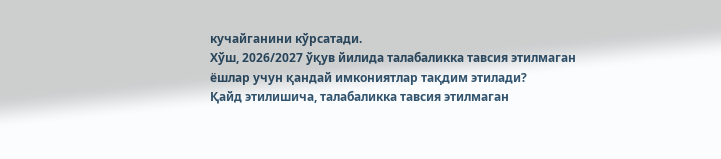кучайганини кўрсатади.
Хўш, 2026/2027 ўқув йилида талабаликка тавсия этилмаган ёшлар учун қандай имкониятлар тақдим этилади?
Қайд этилишича, талабаликка тавсия этилмаган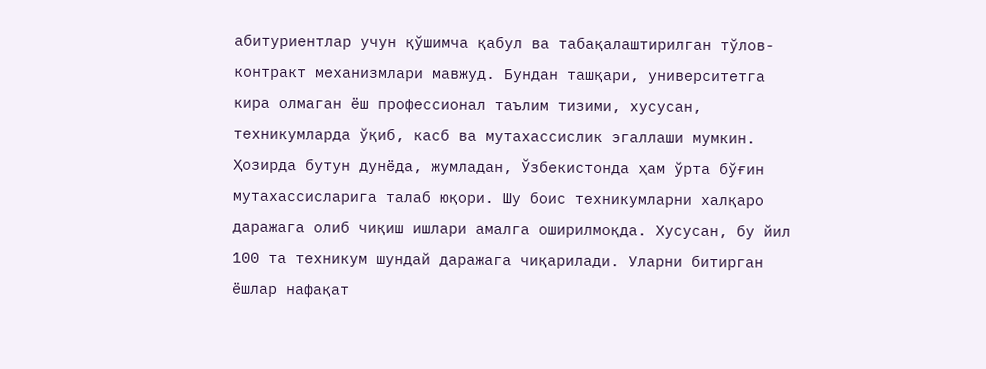абитуриентлар учун қўшимча қабул ва табақалаштирилган тўлов-контракт механизмлари мавжуд. Бундан ташқари, университетга кира олмаган ёш профессионал таълим тизими, хусусан, техникумларда ўқиб, касб ва мутахассислик эгаллаши мумкин. Ҳозирда бутун дунёда, жумладан, Ўзбекистонда ҳам ўрта бўғин мутахассисларига талаб юқори. Шу боис техникумларни халқаро даражага олиб чиқиш ишлари амалга оширилмоқда. Хусусан, бу йил 100 та техникум шундай даражага чиқарилади. Уларни битирган ёшлар нафақат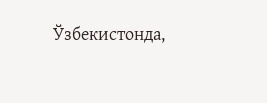Ўзбекистонда,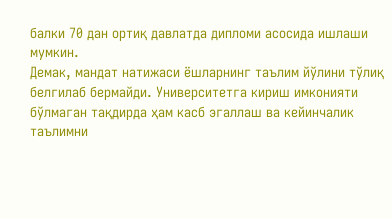балки 70 дан ортиқ давлатда дипломи асосида ишлаши мумкин.
Демак, мандат натижаси ёшларнинг таълим йўлини тўлиқ белгилаб бермайди. Университетга кириш имконияти бўлмаган тақдирда ҳам касб эгаллаш ва кейинчалик таълимни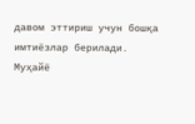давом эттириш учун бошқа имтиёзлар берилади.
Муҳайё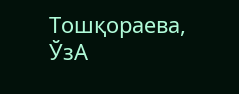Тошқораева, ЎзА